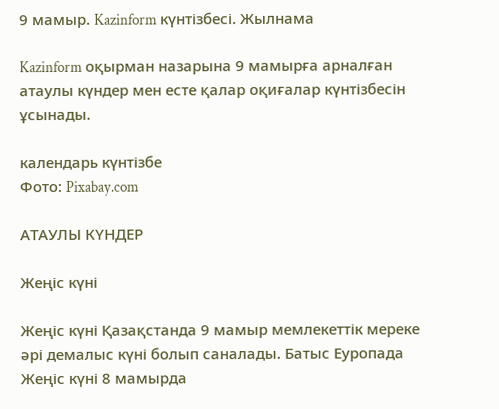9 мамыр. Kazinform күнтізбесі. Жылнама

Kazinform оқырман назарына 9 мамырға арналған атаулы күндер мен есте қалар оқиғалар күнтізбесін ұсынады.

календарь күнтізбе
Фото: Pixabay.com

АТАУЛЫ КҮНДЕР

Жеңіс күні

Жеңіс күні Қазақстанда 9 мамыр мемлекеттік мереке әрі демалыс күні болып саналады. Батыс Еуропада Жеңіс күні 8 мамырда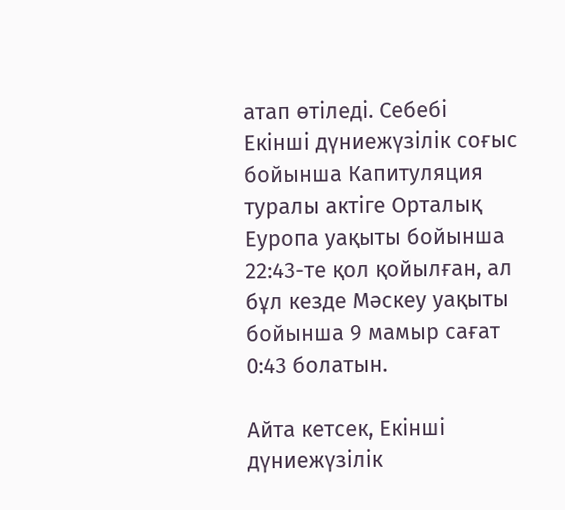атап өтіледі. Себебі Екінші дүниежүзілік соғыс бойынша Капитуляция туралы актіге Орталық Еуропа уақыты бойынша 22:43-те қол қойылған, ал бұл кезде Мәскеу уақыты бойынша 9 мамыр сағат 0:43 болатын.

Айта кетсек, Екінші дүниежүзілік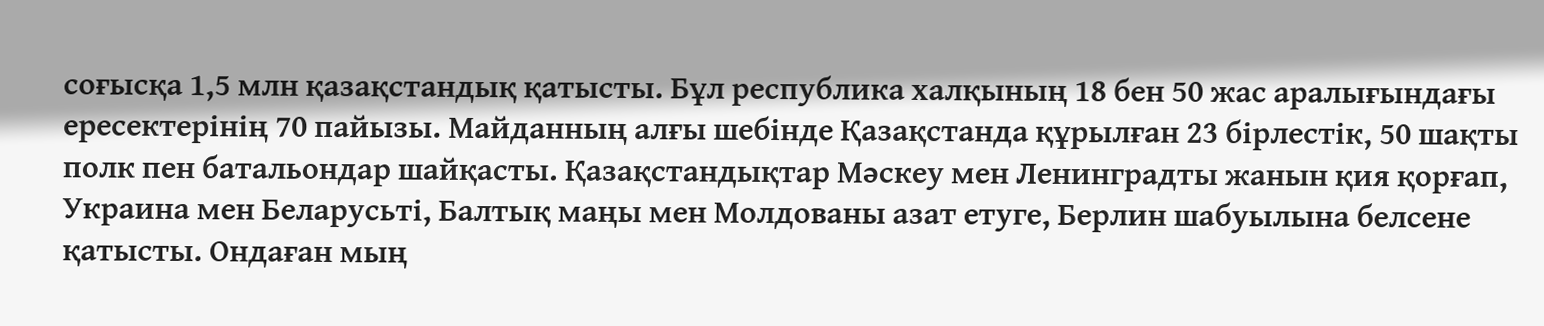соғысқа 1,5 млн қазақстандық қатысты. Бұл республика халқының 18 бен 50 жас аралығындағы ересектерінің 70 пайызы. Майданның алғы шебінде Қазақстанда құрылған 23 бірлестік, 50 шақты полк пен батальондар шайқасты. Қазақстандықтар Мәскеу мен Ленинградты жанын қия қорғап, Украина мен Беларусьті, Балтық маңы мен Молдованы азат етуге, Берлин шабуылына белсене қатысты. Ондаған мың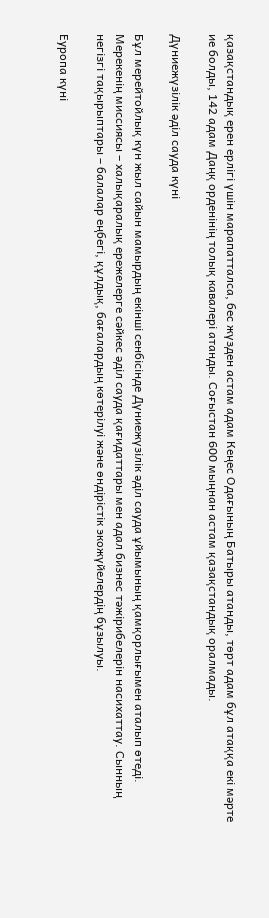қазақстандық ерен ерлігі үшін марапатталса, бес жүзден астам адам Кеңес Одағының Батыры атанды, төрт адам бұл атаққа екі мәрте ие болды, 142 адам Даңқ орденінің толық кавалері атанды. Соғыстан 600 мыңнан астам қазақстандық оралмады.

Дүниежүзілік әділ сауда күні

Бұл мерейтойлық күн жыл сайын мамырдың екінші сенбісінде Дүниежүзілік әділ сауда ұйымының қамқорлығымен аталып өтеді. Мерекенің миссиясы – халықаралық ережелерге сәйкес әділ сауда қағидаттары мен адал бизнес тәжірибелерін насихаттау. Сынның негізгі тақырыптары – балалар еңбегі, құлдық, бағалардың көтерілуі және өндірістік экожүйелердің бұзылуы.

Еуропа күні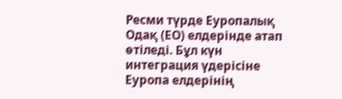Ресми түрде Еуропалық Одақ (ЕО) елдерінде атап өтіледі. Бұл күн интеграция үдерісіне Еуропа елдерінің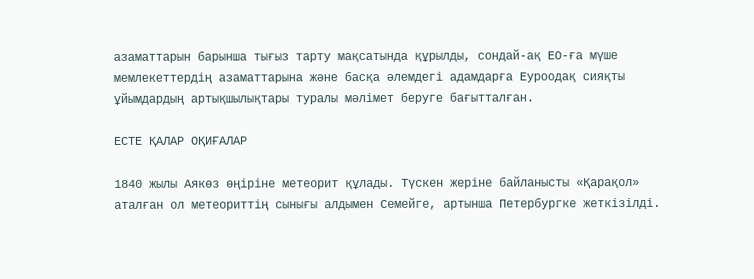азаматтарын барынша тығыз тарту мақсатында құрылды, сондай-ақ ЕО-ға мүше мемлекеттердің азаматтарына және басқа әлемдегі адамдарға Еуроодақ сияқты ұйымдардың артықшылықтары туралы мәлімет беруге бағытталған.

ЕСТЕ ҚАЛАР ОҚИҒАЛАР

1840 жылы Аякөз өңіріне метеорит құлады. Түскен жеріне байланысты «Қарақол» аталған ол метеориттің сынығы алдымен Семейге, артынша Петербургке жеткізілді.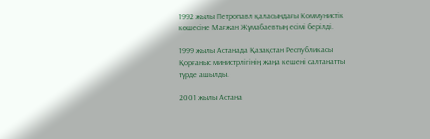1992 жылы Петропавл қаласындағы Коммунистік көшесіне Мағжан Жұмабаевтың есімі берілді.

1999 жылы Астанада Қазақстан Республикасы Қорғаныс министрлігінің жаңа кешені салтанатты түрде ашылды.

2001 жылы Астана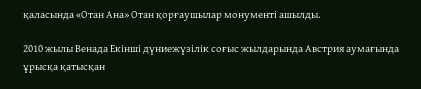қаласында «Отан Ана» Отан қорғаушылар монументі ашылды.

2010 жылы Венада Екінші дүниежүзілік соғыс жылдарында Австрия аумағында ұрысқа қатысқан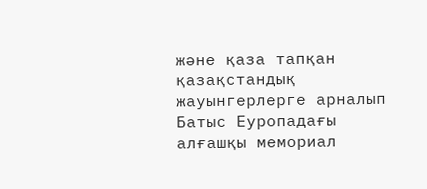және қаза тапқан қазақстандық жауынгерлерге арналып Батыс Еуропадағы алғашқы мемориал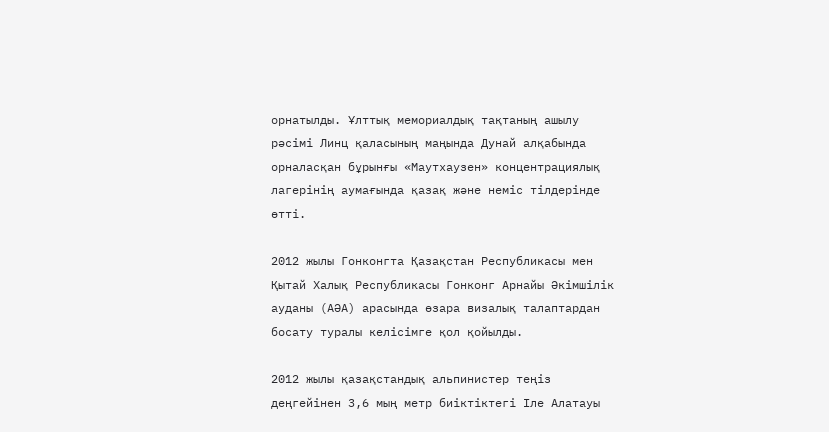орнатылды. Ұлттық мемориалдық тақтаның ашылу рәсімі Линц қаласының маңында Дунай алқабында орналасқан бұрынғы «Маутхаузен» концентрациялық лагерінің аумағында қазақ және неміс тілдерінде өтті.

2012 жылы Гонконгта Қазақстан Республикасы мен Қытай Халық Республикасы Гонконг Арнайы Әкімшілік ауданы (АӘА) арасында өзара визалық талаптардан босату туралы келісімге қол қойылды.

2012 жылы қазақстандық альпинистер теңіз деңгейінен 3,6 мың метр биіктіктегі Іле Алатауы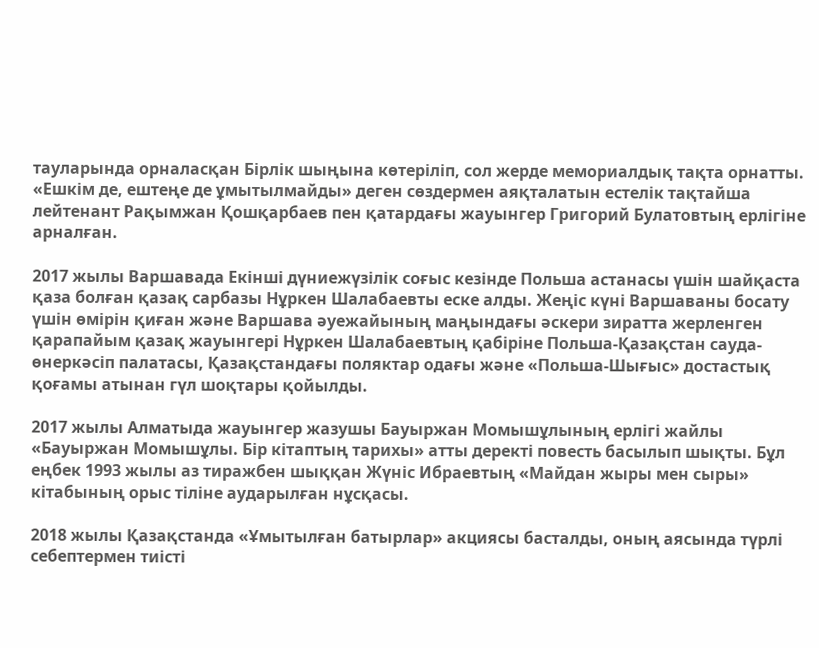тауларында орналасқан Бірлік шыңына көтеріліп, сол жерде мемориалдық тақта орнатты. «Ешкім де, ештеңе де ұмытылмайды» деген сөздермен аяқталатын естелік тақтайша лейтенант Рақымжан Қошқарбаев пен қатардағы жауынгер Григорий Булатовтың ерлігіне арналған.

2017 жылы Варшавада Екінші дүниежүзілік соғыс кезінде Польша астанасы үшін шайқаста қаза болған қазақ сарбазы Нұркен Шалабаевты еске алды. Жеңіс күні Варшаваны босату үшін өмірін қиған және Варшава әуежайының маңындағы әскери зиратта жерленген қарапайым қазақ жауынгері Нұркен Шалабаевтың қабіріне Польша-Қазақстан сауда-өнеркәсіп палатасы, Қазақстандағы поляктар одағы және «Польша-Шығыс» достастық қоғамы атынан гүл шоқтары қойылды.

2017 жылы Алматыда жауынгер жазушы Бауыржан Момышұлының ерлігі жайлы «Бауыржан Момышұлы. Бір кітаптың тарихы» атты деректі повесть басылып шықты. Бұл еңбек 1993 жылы аз тиражбен шыққан Жүніс Ибраевтың «Майдан жыры мен сыры» кітабының орыс тіліне аударылған нұсқасы.

2018 жылы Қазақстанда «Ұмытылған батырлар» акциясы басталды, оның аясында түрлі себептермен тиісті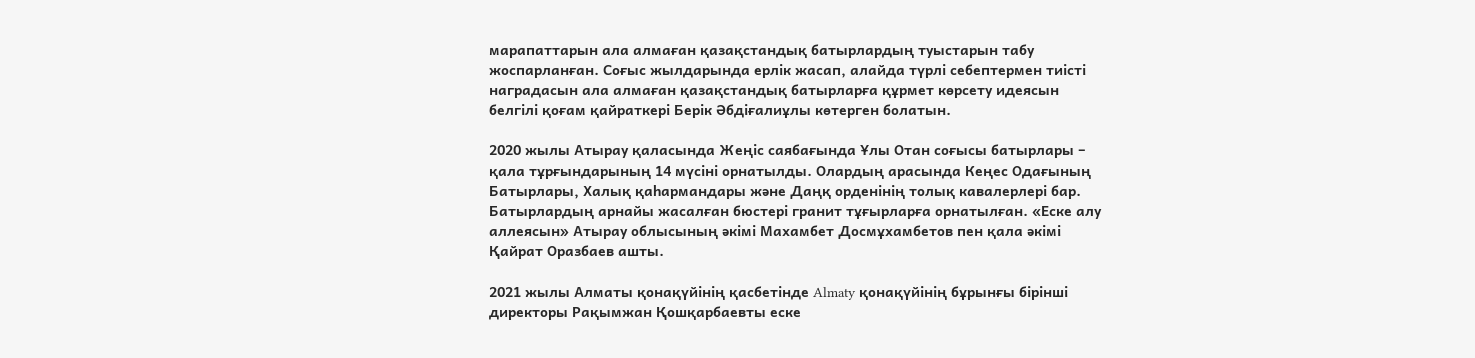марапаттарын ала алмаған қазақстандық батырлардың туыстарын табу жоспарланған. Соғыс жылдарында ерлік жасап, алайда түрлі себептермен тиісті наградасын ала алмаған қазақстандық батырларға құрмет көрсету идеясын белгілі қоғам қайраткері Берік Әбдіғалиұлы көтерген болатын.

2020 жылы Атырау қаласында Жеңіс саябағында Ұлы Отан соғысы батырлары – қала тұрғындарының 14 мүсіні орнатылды. Олардың арасында Кеңес Одағының Батырлары, Халық қаһармандары және Даңқ орденінің толық кавалерлері бар. Батырлардың арнайы жасалған бюстері гранит тұғырларға орнатылған. «Еске алу аллеясын» Атырау облысының әкімі Махамбет Досмұхамбетов пен қала әкімі Қайрат Оразбаев ашты.

2021 жылы Алматы қонақүйінің қасбетінде Almaty қонақүйінің бұрынғы бірінші директоры Рақымжан Қошқарбаевты еске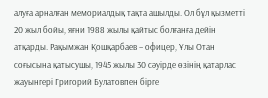алуға арналған мемориалдық тақта ашылды. Ол бұл қызметті 20 жыл бойы, яғни 1988 жылы қайтыс болғанға дейін атқарды. Рақымжан Қошқарбаев – офицер, Ұлы Отан соғысына қатысушы, 1945 жылы 30 сәуірде өзінің қатарлас жауынгері Григорий Булатовпен бірге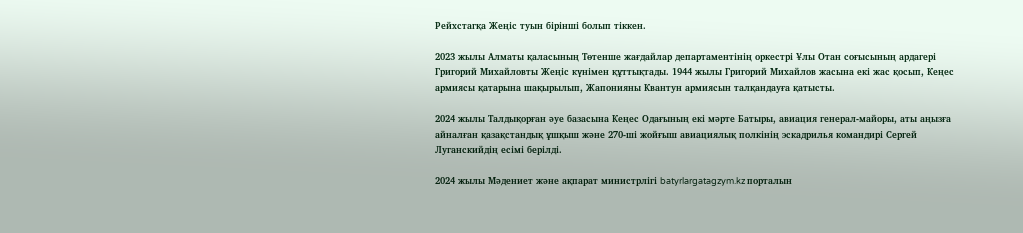Рейхстагқа Жеңіс туын бірінші болып тіккен.

2023 жылы Алматы қаласының Төтенше жағдайлар департаментінің оркестрі Ұлы Отан соғысының ардагері Григорий Михайловты Жеңіс күнімен құттықтады. 1944 жылы Григорий Михайлов жасына екі жас қосып, Кеңес армиясы қатарына шақырылып, Жапонияны Квантун армиясын талқандауға қатысты.

2024 жылы Талдықорған әуе базасына Кеңес Одағының екі мәрте Батыры, авиация генерал-майоры, аты аңызға айналған қазақстандық ұшқыш және 270-ші жойғыш авиациялық полкінің эскадрилья командирі Сергей Луганскийдің есімі берілді.

2024 жылы Мәдениет және ақпарат министрлігі batyrlargatagzym.kz порталын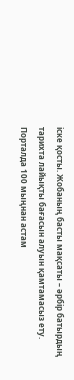іске қосты. Жобаның басты мақсаты – әрбір батырдың тарихта лайықты бағасын алуын қамтамасыз ету. Порталда 100 мыңнан астам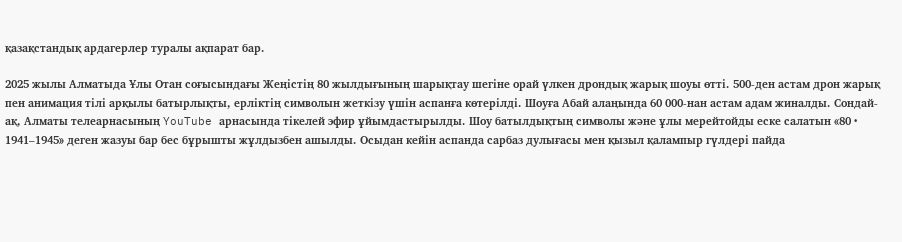қазақстандық ардагерлер туралы ақпарат бар.

2025 жылы Алматыда Ұлы Отан соғысындағы Жеңістің 80 жылдығының шарықтау шегіне орай үлкен дрондық жарық шоуы өтті. 500-ден астам дрон жарық пен анимация тілі арқылы батырлықты, ерліктің символын жеткізу үшін аспанға көтерілді. Шоуға Абай алаңында 60 000-нан астам адам жиналды. Сондай-ақ, Алматы телеарнасының YouTube арнасында тікелей эфир ұйымдастырылды. Шоу батылдықтың символы және ұлы мерейтойды еске салатын «80 • 1941–1945» деген жазуы бар бес бұрышты жұлдызбен ашылды. Осыдан кейін аспанда сарбаз дулығасы мен қызыл қалампыр гүлдері пайда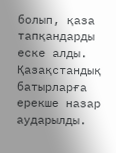болып, қаза тапқандарды еске алды. Қазақстандық батырларға ерекше назар аударылды.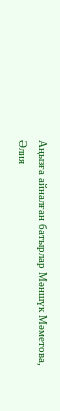Аңызға айналған батырлар Мәншүк Мәметова, Әлия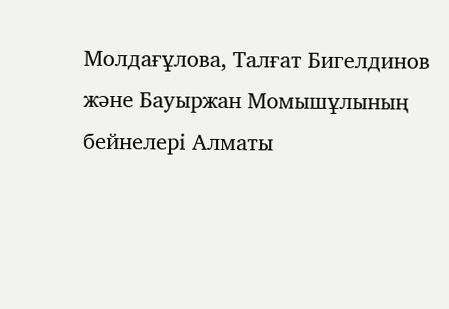Молдағұлова, Талғат Бигелдинов және Бауыржан Момышұлының бейнелері Алматы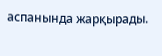аспанында жарқырады.